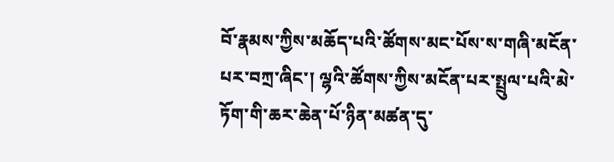བོ་རྣམས་ཀྱིས་མཆོད་པའི་ཚོགས་མང་པོས་ས་གཞི་མངོན་པར་བཀྲ་ཞིང་། ལྷའི་ཚོགས་ཀྱིས་མངོན་པར་སྤྲུལ་པའི་མེ་ཏོག་གི་ཆར་ཆེན་པོ་ཉིན་མཚན་དུ་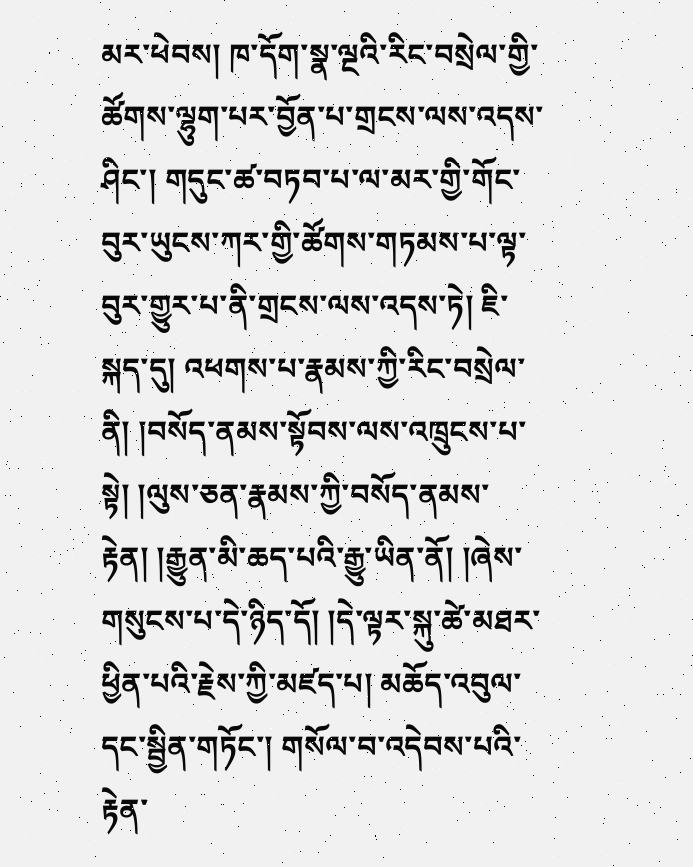མར་ཕེབས། ཁ་དོག་སྣ་ལྔའི་རིང་བསྲེལ་གྱི་ཚོགས་ལྷུག་པར་བྱོན་པ་གྲངས་ལས་འདས་ཤིང་། གདུང་ཚ་བཏབ་པ་ལ་མར་གྱི་གོང་བུར་ཡུངས་ཀར་གྱི་ཚོགས་གཏམས་པ་ལྟ་བུར་གྱུར་པ་ནི་གྲངས་ལས་འདས་ཏེ། ཇི་སྐད་དུ། འཕགས་པ་རྣམས་ཀྱི་རིང་བསྲེལ་ནི། །བསོད་ནམས་སྟོབས་ལས་འཁྲུངས་པ་སྟེ། །ལུས་ཅན་རྣམས་ཀྱི་བསོད་ནམས་རྟེན། །རྒྱུན་མི་ཆད་པའི་རྒྱུ་ཡིན་ནོ། །ཞེས་གསུངས་པ་དེ་ཉིད་དོ། །དེ་ལྟར་སྐུ་ཚེ་མཐར་ཕྱིན་པའི་རྗེས་ཀྱི་མཛད་པ། མཆོད་འབུལ་དང་སྦྱིན་གཏོང་། གསོལ་བ་འདེབས་པའི་རྟེན་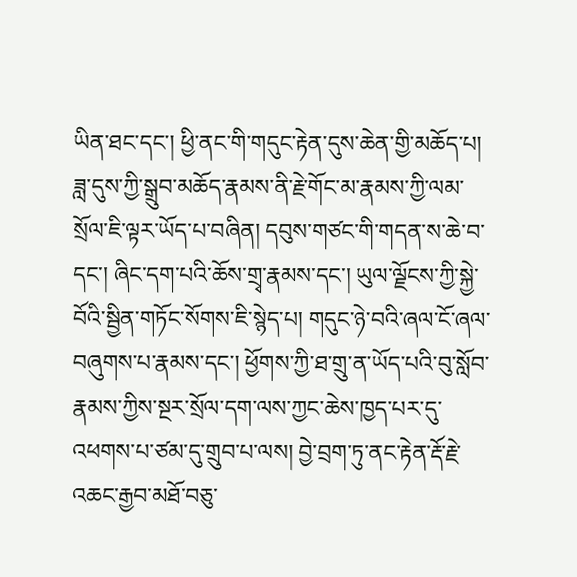ཡིན་ཐང་དང་། ཕྱི་ནང་གི་གདུང་རྟེན་དུས་ཆེན་གྱི་མཆོད་པ། ཟླ་དུས་ཀྱི་སྒྲུབ་མཆོད་རྣམས་ནི་རྗེ་གོང་མ་རྣམས་ཀྱི་ལམ་སྲོལ་ཇི་ལྟར་ཡོད་པ་བཞིན། དབུས་གཙང་གི་གདན་ས་ཆེ་བ་དང་། ཞིང་དག་པའི་ཆོས་གྲྭ་རྣམས་དང་། ཡུལ་ལྗོངས་ཀྱི་སྐྱེ་བོའི་སྦྱིན་གཏོང་སོགས་ཇི་སྙེད་པ། གདུང་ཉེ་བའི་ཞལ་ངོ་ཞལ་བཞུགས་པ་རྣམས་དང་། ཕྱོགས་ཀྱི་ཐ་གྲུ་ན་ཡོད་པའི་བུ་སློབ་རྣམས་ཀྱིས་སྔར་སྲོལ་དག་ལས་ཀྱང་ཆེས་ཁྱད་པར་དུ་འཕགས་པ་ཙམ་དུ་གྲུབ་པ་ལས། བྱེ་བྲག་ཏུ་ནང་རྟེན་རྡོ་རྗེ་འཆང་རྒྱབ་མཐོ་བཅུ་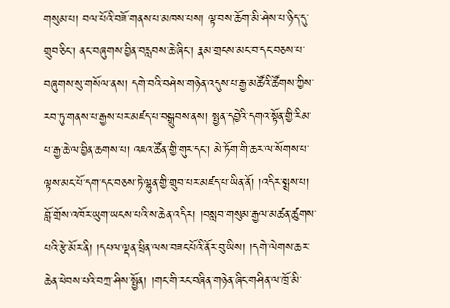གསུམ་པ། བལ་པོའི་བཟོ་གནས་པ་མཁས་པས། ལྟ་བས་ཆོག་མི་ཤེས་པ་ཉིད་དུ་གྲུབ་ཅིང་། ནང་བཞུགས་བྱིན་བརླབས་ཆེ་ཞིང་། རྣམ་གྲངས་མང་བ་དང་བཅས་པ་བཞུགས་སུ་གསོལ་ནས། དགེ་བའི་བཤེས་གཉེན་འདུས་པ་རྒྱ་མཚོའི་ཚོགས་ཀྱིས་རབ་ཏུ་གནས་པ་རྒྱས་པར་མཛད་པ་བསྒྲུབས་ནས། སྤྱན་དབྱེའི་དགའ་སྟོན་གྱི་རིམ་པ་རྒྱ་ཆེ་ལ་བྱིན་ཆགས་པ། འཇའ་ཚོན་གྱི་གུར་དང་། མེ་ཏོག་གི་ཆར་ལ་སོགས་པ་ལྟས་མང་པོ་དག་དང་བཅས་ཏེ་ལྷུན་གྱི་གྲུབ་པར་མཛད་པ་ཡིན་ནོ། །འདིར་སྨྲས་པ། བློ་གྲོས་འཁོར་ཡུག་ཡངས་པའི་ས་ཆེན་འདིར། །བསླབ་གསུམ་རྒྱལ་མཚན་ཚུགས་པའི་རྩེ་མོར་ནི། །དཔལ་ལྡན་ཕྲིན་ལས་བཟང་པོའི་ནོར་བུ་ཡིས། །དགེ་ལེགས་ཆར་ཆེན་ཕེབས་པའི་བཀྲ་ཤིས་སྤྱོན། །གང་གི་རང་བཞིན་གཉེན་ཞིང་གཤིན་ལ་ཁྲོ་མི་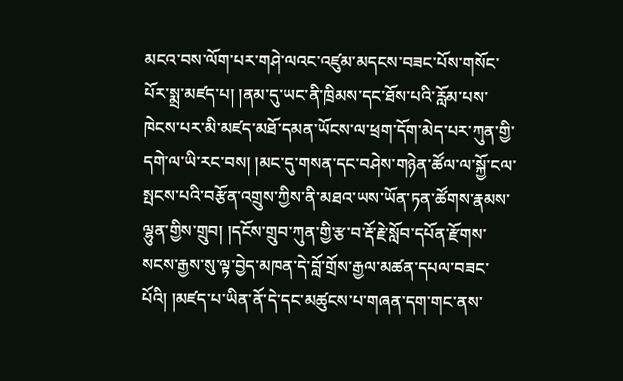མངའ་བས་ལོག་པར་གཤེ་ལའང་འཛུམ་མདངས་བཟང་པོས་གསོང་པོར་སྨྲ་མཛད་པ། །ནམ་དུ་ཡང་ནི་ཁྲིམས་དང་ཐོས་པའི་རློམ་པས་ཁེངས་པར་མི་མཛད་མཐོ་དམན་ཡོངས་ལ་ཕྲག་དོག་མེད་པར་ཀུན་གྱི་དགེ་ལ་ཡི་རང་བས། །མང་དུ་གསན་དང་བཤེས་གཉེན་ཚོལ་ལ་སྐྱོ་ངལ་སྤངས་པའི་བརྩོན་འགྲུས་ཀྱིས་ནི་མཐའ་ཡས་ཡོན་ཏན་ཚོགས་རྣམས་ལྷུན་གྱིས་གྲུབ། །དངོས་གྲུབ་ཀུན་གྱི་རྩ་བ་རྡོ་རྗེ་སློབ་དཔོན་རྫོགས་སངས་རྒྱས་སུ་ལྟ་བྱེད་མཁན་དེ་བློ་གྲོས་རྒྱལ་མཚན་དཔལ་བཟང་པོའི། །མཛད་པ་ཡིན་ནོ་དེ་དང་མཚུངས་པ་གཞན་དག་གང་ནས་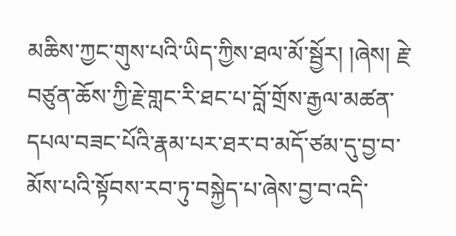མཆིས་ཀྱང་གུས་པའི་ཡིད་ཀྱིས་ཐལ་མོ་སྦྱོར། །ཞེས། རྗེ་བཙུན་ཆོས་ཀྱི་རྗེ་གླང་རི་ཐང་པ་བློ་གྲོས་རྒྱལ་མཚན་དཔལ་བཟང་པོའི་རྣམ་པར་ཐར་བ་མདོ་ཙམ་དུ་བྱ་བ་མོས་པའི་སྟོབས་རབ་ཏུ་བསྐྱེད་པ་ཞེས་བྱ་བ་འདི་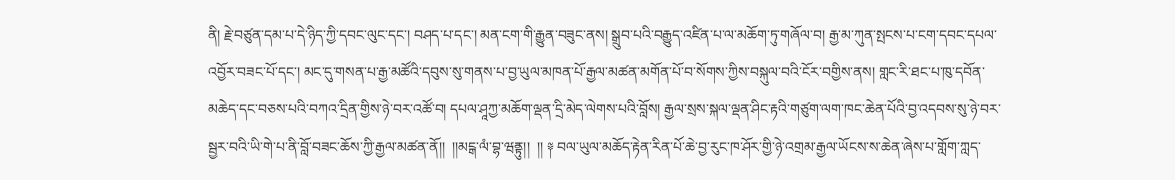ནི། རྗེ་བཙུན་དམ་པ་དེ་ཉིད་ཀྱི་དབང་ལུང་དང་། བཤད་པ་དང་། མན་ངག་གི་རྒྱུན་བཟུང་ནས། སྒྲུབ་པའི་བརྒྱུད་འཛིན་པ་ལ་མཆོག་ཏུ་གཞོལ་བ། རྒྱ་མ་ཀུན་སྤངས་པ་ངག་དབང་དཔལ་འབྱོར་བཟང་པོ་དང་། མང་དུ་གསན་པ་རྒྱ་མཚོའི་དབུས་སུ་གནས་པ་བྱ་ཡུལ་མཁན་པོ་རྒྱལ་མཚན་མགོན་པོ་བ་སོགས་ཀྱིས་བསྐུལ་བའི་ངོར་བགྱིས་ནས། གླང་རི་ཐང་པ་ཁུ་དབོན་མཆེད་དང་བཅས་པའི་བཀའ་དྲིན་གྱིས་ཉེ་བར་འཚོ་བ། དཔལ་ཤཱཀྱ་མཆོག་ལྡན་དྲི་མེད་ལེགས་པའི་བློས། རྒྱལ་སྲས་སྐལ་ལྡན་ཤིང་རྟའི་གཙུག་ལག་ཁང་ཆེན་པོའི་བྱ་འདབས་སུ་ཉེ་བར་སྦྱར་བའི་ཡི་གེ་པ་ནི་བློ་བཟང་ཆོས་ཀྱི་རྒྱལ་མཚན་ནོ།།  །།མངྒ་ལཾ་བྷ་ཝནྟུ།།  །། ༈ བལ་ཡུལ་མཆོད་རྟེན་རིན་པོ་ཆེ་བྱ་རུང་ཁ་ཤོར་གྱི་ཉེ་འགྲམ་རྒྱལ་ཡོངས་ས་ཆེན་ཞེས་པ་གློག་ཀླད་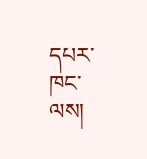དཔར་ཁང་ལས།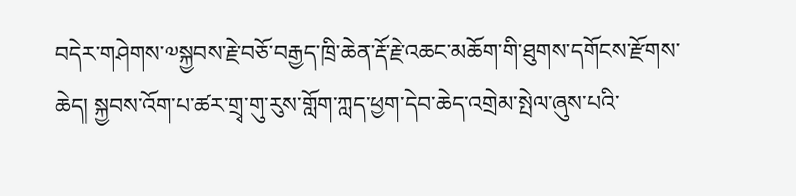བདེར་གཤེགས་༧སྐྱབས་རྗེ་བཅོ་བརྒྱད་ཁྲི་ཆེན་རྡོ་རྗེ་འཆང་མཆོག་གི་ཐུགས་དགོངས་རྫོགས་ཆེད། སྐྱབས་འོག་པ་ཚར་གྲྭ་གུ་རུས་གློག་ཀླད་ཕྱག་དེབ་ཆེད་འགྲེམ་སྤེལ་ཞུས་པའི་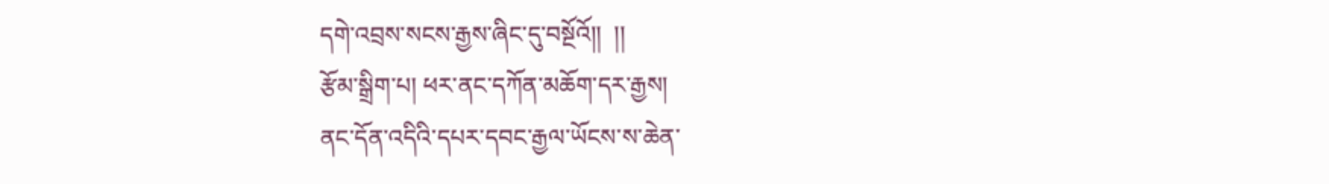དགེ་འབྲས་སངས་རྒྱས་ཞིང་དུ་བསྔོའོ།།  །།
རྩོམ་སྒྲིག་པ། ཕར་ནང་དཀོན་མཆོག་དར་རྒྱས།
ནང་དོན་འདིའི་དཔར་དབང་རྒྱལ་ཡོངས་ས་ཆེན་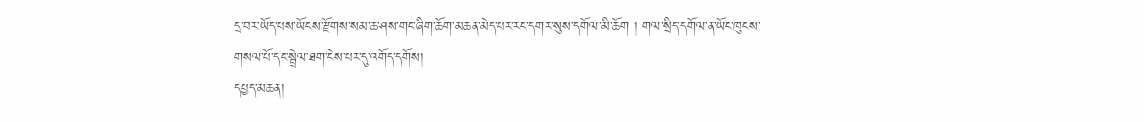དྲ་བར་ཡོད་པས་ཡོངས་རྫོགས་སམ་ཆ་ཤས་གང་ཞིག་ཆོག་མཆན་མེད་པར་རང་དགར་སུས་དགོལ་མི་ཆོག ། གལ་སྲིད་དགོལ་ན་ཡོང་ཁུངས་གསལ་པོ་དང་སྦྲེལ་ཐག་ངེས་པར་དུ་འགོད་དགོས།
དཔྱད་མཆན།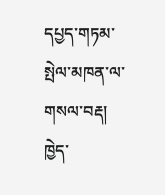དཔྱད་གཏམ་སྤེལ་མཁན་ལ་གསལ་བརྡ།
ཁྱེད་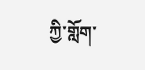ཀྱི་གློག་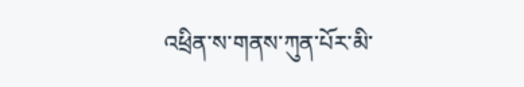འཕྲིན་ས་གནས་ཀུན་པོར་མི་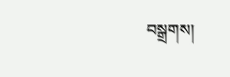བསྒྲགས།